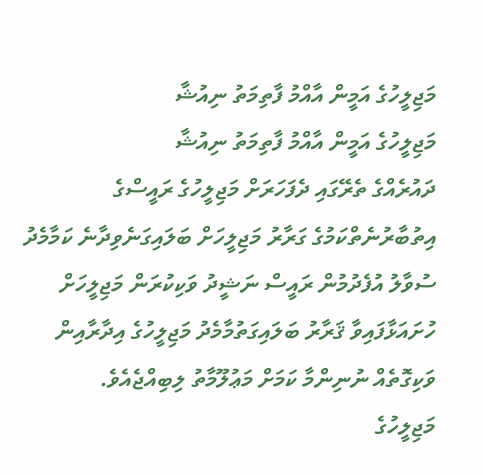މަޖިލީހުގެ އަމީން އާއްމު ފާތިމަތު ނިއުޝާ
މަޖިލީހުގެ އަމީން އާއްމު ފާތިމަތު ނިއުޝާ
ދައުރެއްގެ ތެރޭގައި ދެފަހަރަށް މަޖިލީހުގެ ރައީސްގެ އިތުބާރުނެތްކަމުގެ ގަރާރު މަޖިލީހަށް ބަލައިގަނެވިދާނެ ކަމާމެދު ސުވާލު އުފެދުމުން ރައީސް ނަޝީދު ވަކިކުރަން މަޖިލީހަށް ހުށައަޅާފައިވާ ޤަރާރު ބަލައިގަތުމާމެދު މަޖިލީހުގެ އިދާރާއިން ވަކިގޮތެއް ނުނިންމާ ކަމަށް މަޢުލޫމާތު ލިބިއްޖެއެވެ.
މަޖިލީހުގެ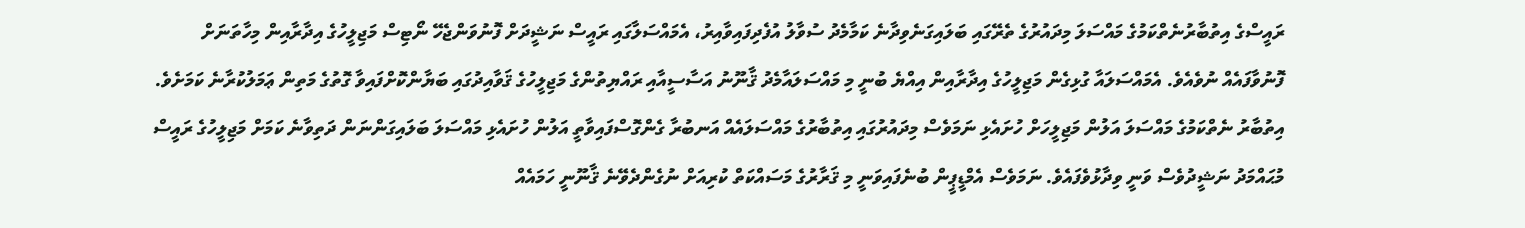ރައީސްގެ އިތުބާރުނެތްކަމުގެ މައްސަލަ މިދައުރުގެ ތެރޭގައި ބަލައިގަނެވިދާނެ ކަމާމެދު ސުވާލު އުފެދިފައިވާއިރު، އެމައްސަލާގައި ރައީސް ނަޝީދަށް ފޮނުވަންޖެހޭ ނޯޓިސް މަޖިލީހުގެ އިދާރާއިން މިހާތަނަށް ފޮނުވާފައެއް ނުވެއެވެ. އެމައްސަލައާ ގުޅިގެން މަޖިލީހުގެ އިދާރާއިން އިއްޔެ ބުނީ މި މައްސަލައާމެދު ޤާނޫނު އަސާސީއާއި ރައްޔިތުންގެ މަޖިލީހުގެ ޤަވާއިދުގައި ބަޔާންކޮށްފައިވާ ގޮތުގެ މަތިން ޢަމަލުކުރާނެ ކަމަށެވެ.
އިތުބާރު ނެތްކަމުގެ މައްސަލަ އަލުން މަޖިލީހަށް ހުށައެޅި ނަމަވެސް މިދައުރުގައި އިތުބާރުގެ މައްސަލައެއް އަނބުރާ ގެންގޮސްފައިވާތީ އަލުން ހުށައެޅި މައްސަލަ ބަލައިގަންނަން ދަތިވާނެ ކަމަށް މަޖިލީހުގެ ރައީސް މުޙައްމަދު ނަޝީދުވެސް ވަނީ ވިދާޅުވެފައެވެ. ނަމަވެސް އެމްޑީޕީން ބުނެފައިވަނީ މި ޤަރާރުގެ މަސައްކަތް ކުރިއަށް ނުގެންދެވޭނެ ޤާނޫނީ ހަމައެއް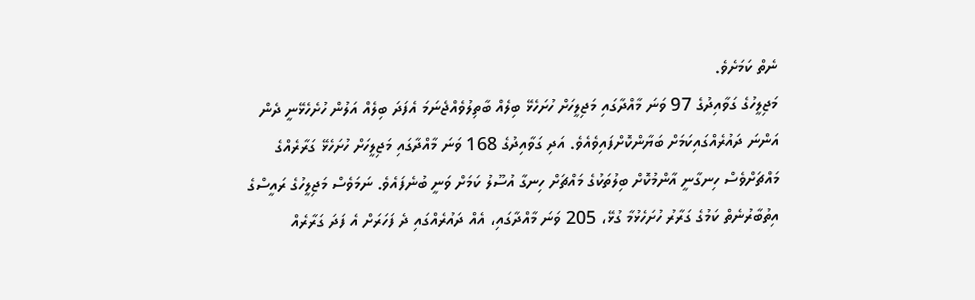ނެތް ކަމަށެވެ.
މަޖިލީހުގެ ގަވާއިދުގެ 97 ވަނަ މާއްދާގައި މަޖިލީހަށް ހުށަހެޅޭ ބިލެއް ބާތިލުވެއްޖެނަމަ އެފަދަ ބިލެއް އަލުން ހުށެހެޅޭނީ ދެން އަންނަ ދައުރެއްގައިކަމަށް ބަޔާންކޮށްފައިވެއެވެ. އަދި ގަވާއިދުގެ 168 ވަނަ މާއްދާގައި މަޖިލީހަށް ހުށަހެޅޭ ގަރާރެއްގެ މައްޗަށްވެސް ހިނގާނީ އާންމުކޮށް ބިލުތަކުގެ މައްޗަށް ހިނގާ އުސޫލު ކަމަށް ވަނީ ބުނެފައެވެ. ނަމަވެސް މަޖިލީހުގެ ރައީސްގެ އިތުބާރުނެތް ކަމުގެ ގަރާރު ހުށަހެޅުމާ ގުޅޭ، 205 ވަނަ މާއްދާގައި، އެއް ދައުރެއްގައި ދެ ފަހަރަށް އެ ފަދަ ގަރާރެއް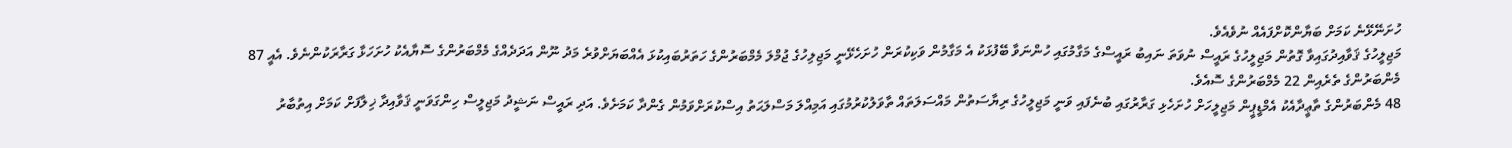ހުށަނޭޅޭނެ ކަމަށް ބަޔާންކޮށްފައެއް ނުވެއެވެ.
މަޖިލީހުގެ ޤަވާއިދުގައިވާ ގޮތުން މަޖިލީހުގެ ރައީސް ނުވަތަ ނައިބު ރައީސްގެ މަގާމުގައި ހުންނަވާ ބޭފުޅަކު އެ މަގާމުން ވަކިކުރަން ހުށަހެޅޭނީ މަޖިލިހުގެ ޖުމްލަ މެމްބަރުންގެ ހަތަރުބައިކުޅަ އެއްބަޔަށްވުރެ މަދު ނޫން އަދަދެއްގެ މެމްބަރުންގެ ސޮޔާއެކު ހުށަހަޅާ ގަރާރަކުންނެވެ. އެއީ 87 މެންބަރުންގެ ތެރެއިން 22 މެމްބަރުންގެ ސޮއެވެ.
48 މެންބަރުންގެ ތާޢީދާއެކު އެމްޑީޕީން މަޖިލީހަށް ހުށަހެޅި ގަރާރުގައި ބުނެފައި ވަނީ މަޖިލީހުގެ ރިޔާސަތުން މައްސަލަތައް ތާވަލުކުރުމުގައި އަމިއްލަ މަސްލަޙަތު އިސްކުރަށްވަމުން ގެންދާ ކަމަށެވެ. އަދި ރައީސް ނަޝީދު މަޖިލީސް ހިންގަވަނީ ޤަވާއިދާ ޚިލާފަށް ކަމަށް އިތުބާރު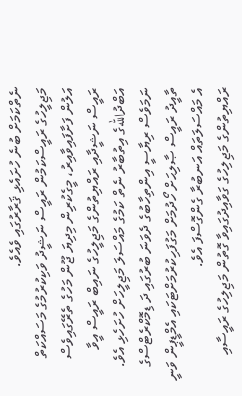ނެތްކަމަށް ބުނެ ހުށައެޅި ޤަރާރުގައި ވެއެވެ.
މަޖިލީހުގެ ރައީސްކަމުން ރައީސް ނަޝީދު ވަކިކުރުމުގެ މަސައްކަތް އަލުން ފަށާފައިވާއިރު، މީގެކުރިން މިދިޔަ ޖޫން މަހުގެ ތެރޭގައިވެސް ރައީސް ނަޝީދާއި ރައްޔިތުންގެ މަޖިލީހުގެ ނައިބް ރައީސް އީވާ އަބްދުاللهގެ އިތުބާރު ނެތް ކަމުގެ މައްސަލަ މަޖިލީހަށް ހުށަހެޅި އެވެ. ނަމަވެސް ރިޔާސީ އިންތިހާބުގެ ދެވަނަ ބުރުގައި ދަ ޑިމޮކްރެޓްސްގެ ތާއީދު ރައީސް ޞާލިޙަށް ހޯދުމަށް މަގުފަހިކުރުމަށްޓަކައި އެމްޑީޕީން ވަނީ އެ މައްސަލަތައް އަނބުރާ ގެންގޮސްފަ އެވެ.
ރައްޔިތުންގެ މަޖިލިހުގެ ގަވާއިދުގައިވާ ގޮތުން މަޖިލިހުގެ ރައީސާއި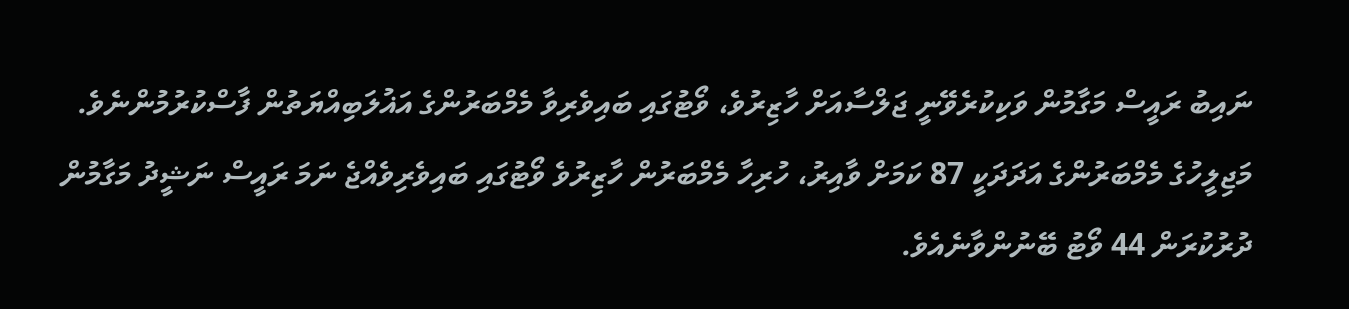ނައިބު ރައީސް މަގާމުން ވަކިކުރެވޭނީ ޖަލްސާއަށް ހާޒިރުވެ، ވޯޓުގައި ބައިވެރިވާ މެމްބަރުންގެ އަޣުލަބިއްޔަތުން ފާސްކުރުމުންނެވެ. މަޖިލީހުގެ މެމްބަރުންގެ އަދަދަކީ 87 ކަމަށް ވާއިރު، ހުރިހާ މެމްބަރުން ހާޒިރުވެ ވޯޓުގައި ބައިވެރިވެއްޖެ ނަމަ ރައީސް ނަޝީދު މަގާމުން ދުރުކުރަން 44 ވޯޓު ބޭނުންވާނެއެވެ.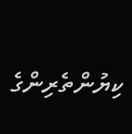ކިޔުންތެރިންގެ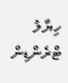ހިޔާލު
ޓްރެންޑިން